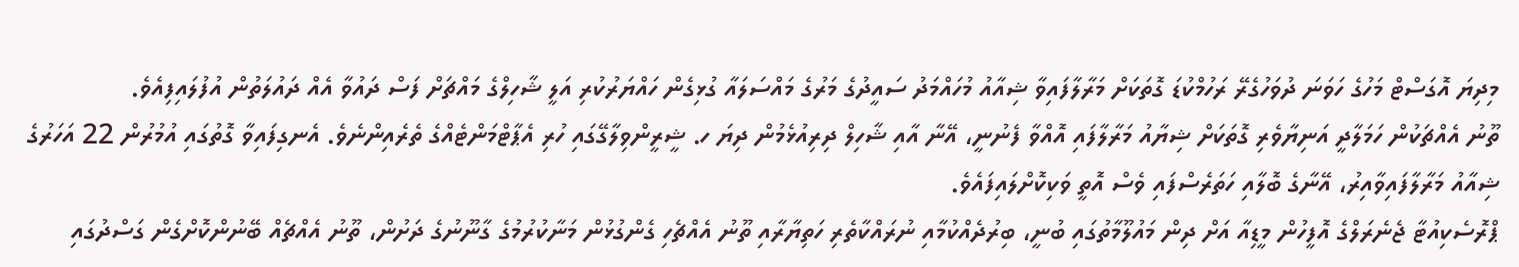މިދިޔަ އޮގަސްޓް މަހުގެ ހަވަނަ ދުވަހުގެރޭ ރަހުމްކުޑަ ގޮތަކަށް މަރާލާފައިވާ ޝިއާއު މުހައްމަދު ސައީދުގެ މަރުގެ މައްސަލައާ ގުޅިގެން ހައްޔަރުކުރި އަލީ ޝާހިލްގެ މައްޗަށް ފަސް ދައުވާ އެއް ދައުލަތުން އުފުލައިފިއެވެ.
ތޫނު އެއްޗަކުން ހަމަލާދީ އަނިޔާވެރި ގޮތަކަށް ޝިޔާއު މަރާލާފައި އޮއްވާ ފެނުނީ، އޭނާ އާއި ޝާހިލް ދިރިއުޅެމުން ދިޔަ ހ. ޝީރީންވިލާގޭގައި ހުރި އެޕާޓްމަންޓެއްގެ ތެރެއިންނެވެ. އެނގިފައިވާ ގޮތުގައި އުމުރުން 22 އަހަރުގެ ޝިއާއު މަރާލާފައިވާއިރު، އޭނާގެ ބޮލާއި ހަތަރެސްފައި ވެސް އޮތީ ވަކިކޮށްލައިފައެވެ.
ޕްރޮސެކިއުޓާ ޖެނެރަލްގެ އޮފީހުން މީޑިއާ އަށް ދިން މައުލޫމާތުގައި ބުނީ، ބިރުދެއްކުމާއި ނުރައްކާތެރި ހަތިޔާރާއި ތޫނު އެއްޗެހި ގެންގުޅުން މަނާކުރުމުގެ ގާނޫނުގެ ދަށުން، ތޫނު އެއްޗެއް ބޭނުންކޮށްގެން ގަސްދުގައި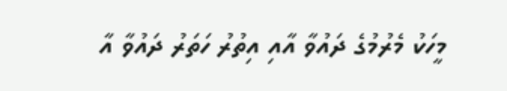މީހަކު މެރުމުގެ ދައުވާ އާއި އިތުރު ހަތަރު ދައުވާ އާ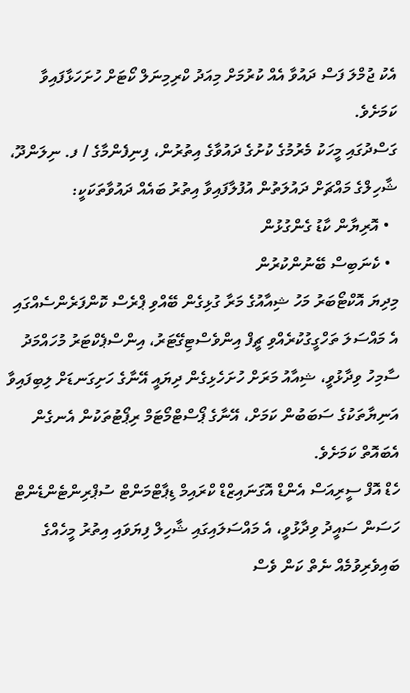އެކު ޖުމްލަ ފަސް ދައުވާ އެއް ކުރުމަށް މިއަދު ކްރިމިނަލް ކޯޓަށް ހުށަހަޅާފައިވާ ކަމަށެވެ.
ގަސްދުގައި މީހަކު މެރުމުގެ ކުށުގެ ދައުވާގެ އިތުރުން، ފިނިފެންމާގެ / ފ. ނިލަންދޫ، ޝާހިލްގެ މައްޗަށް ދައުލަތުން އުފުލާފައިވާ އިތުރު ބައެއް ދައުވާތަކަކީ:
  • އޮރިޔާން ކާޑު ގެންގުޅުން
  • ކެނަބިސް ބޭނުންކުރުން
މިދިޔަ އޮކްޓޯބަރު މަހު ޝިއާއުގެ މަރާ ގުޅިގެން ބޭއްވި ޕްރެސް ކޮންފަރެންސެއްގައި އެ މައްސަލަ ތަހްގީގުކުރެއްވި ޗީފް އިންވެސްޓިގޭޓަރު، އިންސްޕެކްޓަރު މުހައްމަދު ސާމިހު ވިދާޅުވީ، ޝިއާއު މަރަށް ހުށަހެޅިގެން ދިޔައީ އޭނާގެ ހަށިގަނޑަށް ލިބިފައިވާ އަނިޔާތަކުގެ ސަބަބުން ކަމަށް، އޭނާގެ ޕޯސްޓްމޯޓަމް ރިޕޯޓުތަކުން އެނގެން އެބައޮތް ކަމަށެވެ.
ހެޑް އޮފް ސީރިއަސް އެންޑް އޮގަނައިޒްޑް ކްރައިމް ޑިޕާޓްމަންޓް ސުޕްރިންޓެންޑެންޓް ހަސަން ސައީދު ވިދާޅުވީ، އެ މައްސަލައިގައި ޝާހިލް ފިޔަވައި އިތުރު މީހެއްގެ ބައިވެރިވުމެއް ނެތް ކަން ވެސް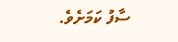ސާފު ކަމަށެވެ.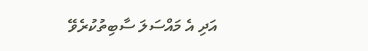އަދި އެ މައްސަލަ ސާބިތުކުރެވޭ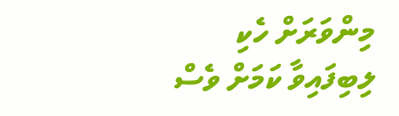މިންވަރަށް ހެކި ލިބިފައިވާ ކަމަށް ވެސް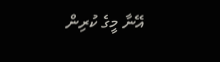އޭނާ މީގެ ކުރިން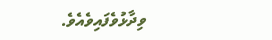ވިދާޅުވެފައިވެއެވެ.